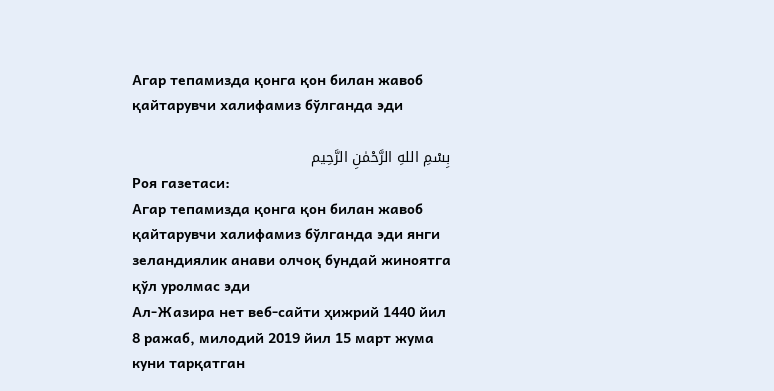Агар тепамизда қонга қон билан жавоб қайтарувчи халифамиз бўлганда эди

بِسْمِ اللهِ الرَّحْمٰنِ الرَّحِيم
Роя газетаси:
Агар тепамизда қонга қон билан жавоб қайтарувчи халифамиз бўлганда эди янги зеландиялик анави олчоқ бундай жиноятга қўл уролмас эди
Ал-Жазира нет веб-сайти ҳижрий 1440 йил 8 ражаб, милодий 2019 йил 15 март жума куни тарқатган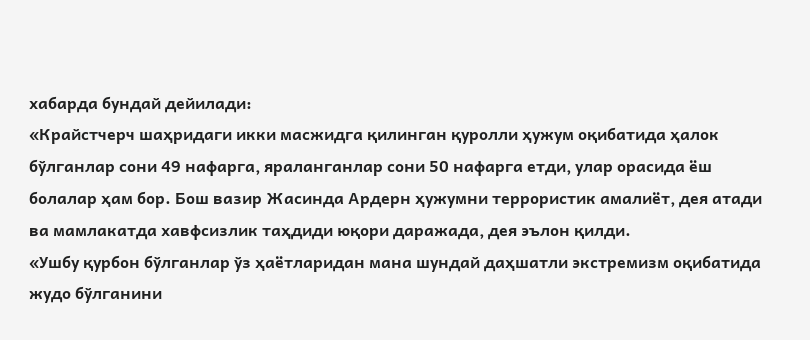хабарда бундай дейилади:
«Крайстчерч шаҳридаги икки масжидга қилинган қуролли ҳужум оқибатида ҳалок бўлганлар сони 49 нафарга, яраланганлар сони 50 нафарга етди, улар орасида ёш болалар ҳам бор. Бош вазир Жасинда Ардерн ҳужумни террористик амалиёт, дея атади ва мамлакатда хавфсизлик таҳдиди юқори даражада, дея эълон қилди.
«Ушбу қурбон бўлганлар ўз ҳаётларидан мана шундай даҳшатли экстремизм оқибатида жудо бўлганини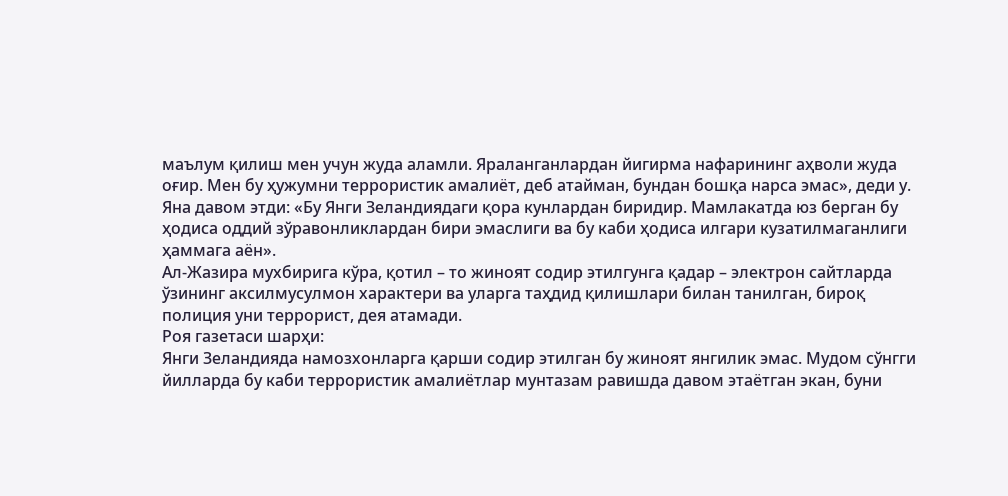маълум қилиш мен учун жуда аламли. Яраланганлардан йигирма нафарининг аҳволи жуда оғир. Мен бу ҳужумни террористик амалиёт, деб атайман, бундан бошқа нарса эмас», деди у.
Яна давом этди: «Бу Янги Зеландиядаги қора кунлардан биридир. Мамлакатда юз берган бу ҳодиса оддий зўравонликлардан бири эмаслиги ва бу каби ҳодиса илгари кузатилмаганлиги ҳаммага аён».
Ал-Жазира мухбирига кўра, қотил – то жиноят содир этилгунга қадар – электрон сайтларда ўзининг аксилмусулмон характери ва уларга таҳдид қилишлари билан танилган, бироқ полиция уни террорист, дея атамади.
Роя газетаси шарҳи:
Янги Зеландияда намозхонларга қарши содир этилган бу жиноят янгилик эмас. Мудом сўнгги йилларда бу каби террористик амалиётлар мунтазам равишда давом этаётган экан, буни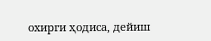охирги ҳодиса, дейиш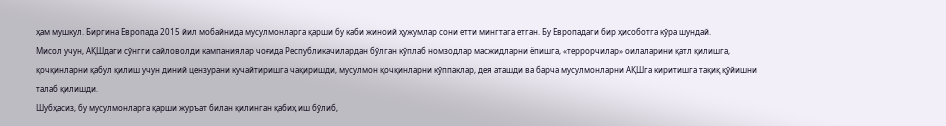ҳам мушкул. Биргина Европада 2015 йил мобайнида мусулмонларга қарши бу каби жиноий ҳужумлар сони етти мингтага етган. Бу Европадаги бир ҳисоботга кўра шундай.
Мисол учун, АҚШдаги сўнгги сайловолди кампаниялар чоғида Республикачилардан бўлган кўплаб номзодлар масжидларни ёпишга, «террорчилар» оилаларини қатл қилишга, қочқинларни қабул қилиш учун диний цензурани кучайтиришга чақиришди, мусулмон қочқинларни кўппаклар, дея аташди ва барча мусулмонларни АҚШга киритишга тақиқ қўйишни талаб қилишди.
Шубҳасиз, бу мусулмонларга қарши журъат билан қилинган қабиҳ иш бўлиб,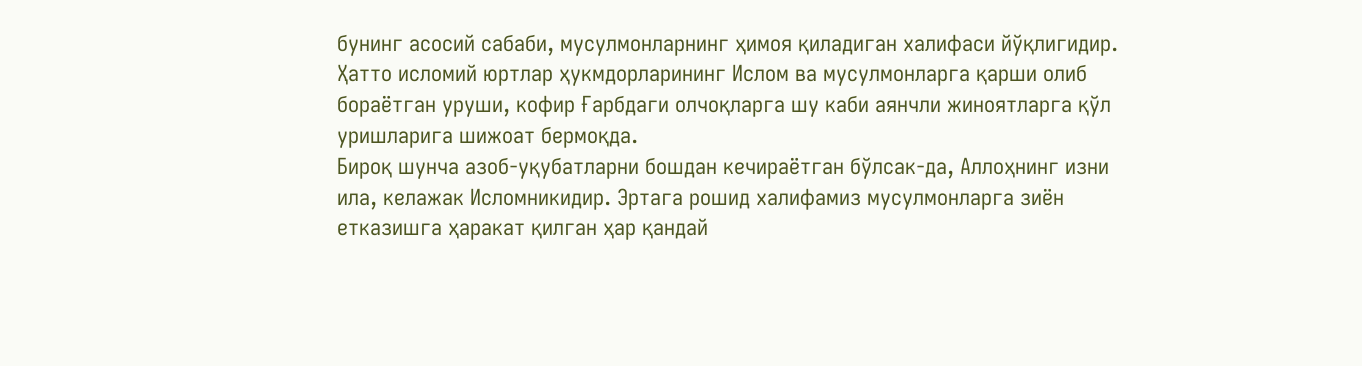бунинг асосий сабаби, мусулмонларнинг ҳимоя қиладиган халифаси йўқлигидир. Ҳатто исломий юртлар ҳукмдорларининг Ислом ва мусулмонларга қарши олиб бораётган уруши, кофир Ғарбдаги олчоқларга шу каби аянчли жиноятларга қўл уришларига шижоат бермоқда.
Бироқ шунча азоб-уқубатларни бошдан кечираётган бўлсак-да, Аллоҳнинг изни ила, келажак Исломникидир. Эртага рошид халифамиз мусулмонларга зиён етказишга ҳаракат қилган ҳар қандай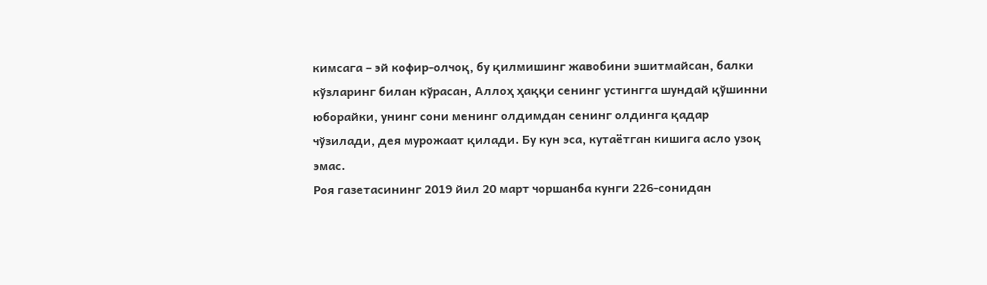кимсага – эй кофир-олчоқ, бу қилмишинг жавобини эшитмайсан, балки кўзларинг билан кўрасан, Аллоҳ ҳаққи сенинг устингга шундай қўшинни юборайки, унинг сони менинг олдимдан сенинг олдинга қадар чўзилади, дея мурожаат қилади. Бу кун эса, кутаётган кишига асло узоқ эмас.
Роя газетасининг 2019 йил 20 март чоршанба кунги 226-сонидан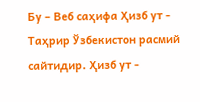Бу – Веб саҳифа Ҳизб ут - Таҳрир Ўзбекистон расмий сайтидир. Ҳизб ут -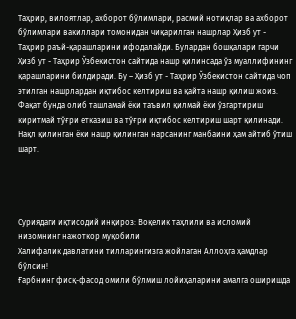Таҳрир, вилоятлар, ахборот бўлимлари, расмий нотиқлар ва ахборот бўлимлари вакиллари томонидан чиқарилган нашрлар Ҳизб ут - Таҳрир раъй-қарашларини ифодалайди. Булардан бошқалари гарчи Ҳизб ут - Таҳрир Ўзбекистон сайтида нашр қилинсада ўз муаллифининг қарашларини билдиради. Бу – Ҳизб ут - Таҳрир Ўзбекистон сайтида чоп этилган нашрлардан иқтибос келтириш ва қайта нашр қилиш жоиз. Фақат бунда олиб ташламай ёки таъвил қилмай ёки ўзгартириш киритмай тўғри етказиш ва тўғри иқтибос келтириш шарт қилинади. Нақл қилинган ёки нашр қилинган нарсанинг манбаини ҳам айтиб ўтиш шарт.




Суриядаги иқтисодий инқироз: Воқелик таҳлили ва исломий низомнинг нажоткор муқобили
Халифалик давлатини тилларингизга жойлаган Аллоҳга ҳамдлар бўлсин!
Ғарбнинг фисқ-фасод омили бўлмиш лойиҳаларини амалга оширишда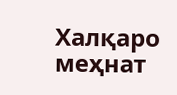Халқаро меҳнат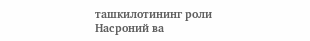ташкилотининг роли
Насроний ва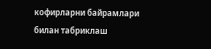кофирларни байрамлари билан табриклаш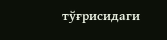тўғрисидаги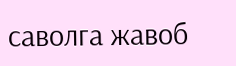саволга жавоб